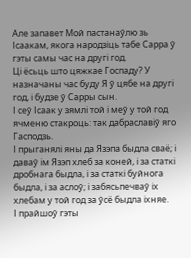Але запавет Мой пастанаўлю зь Ісаакам, якога народзіць табе Сарра ў гэты самы час на другі год.
Ці ёсьць што цяжкае Госпаду? У назначаны час буду Я ў цябе на другі год, і будзе ў Сарры сын.
І сеў Ісаак у зямлі той і меў у той год ячменю стакроць: так дабраславіў яго Гасподзь.
І прыганялі яны да Язэпа быдла сваё; і даваў ім Язэп хлеб за коней, і за статкі дробнага быдла, і за статкі буйнога быдла, і за аслоў; і забясьпечваў іх хлебам у той год за ўсё быдла іхняе.
І прайшоў гэты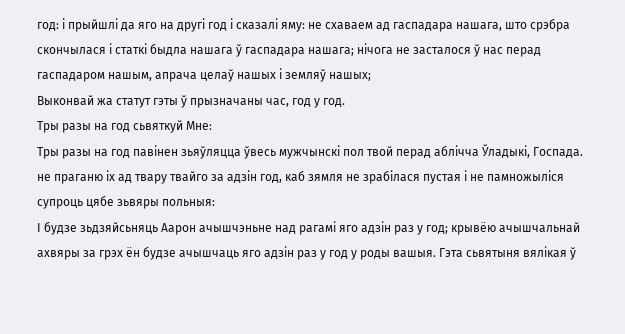год: і прыйшлі да яго на другі год і сказалі яму: не схаваем ад гаспадара нашага, што срэбра скончылася і статкі быдла нашага ў гаспадара нашага; нічога не засталося ў нас перад гаспадаром нашым, апрача целаў нашых і земляў нашых;
Выконвай жа статут гэты ў прызначаны час, год у год.
Тры разы на год сьвяткуй Мне:
Тры разы на год павінен зьяўляцца ўвесь мужчынскі пол твой перад аблічча Ўладыкі, Госпада.
не праганю іх ад твару твайго за адзін год, каб зямля не зрабілася пустая і не памножыліся супроць цябе зьвяры польныя:
І будзе зьдзяйсьняць Аарон ачышчэньне над рагамі яго адзін раз у год; крывёю ачышчальнай ахвяры за грэх ён будзе ачышчаць яго адзін раз у год у роды вашыя. Гэта сьвятыня вялікая ў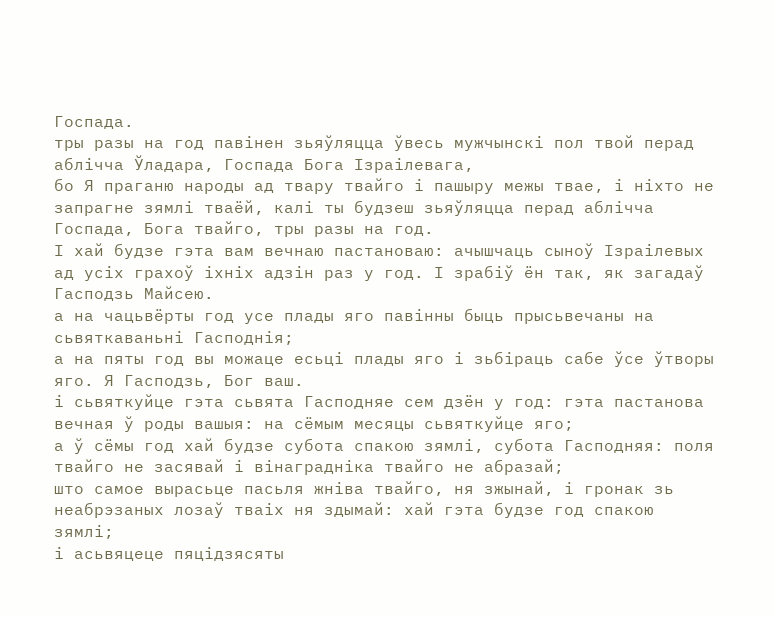Госпада.
тры разы на год павінен зьяўляцца ўвесь мужчынскі пол твой перад аблічча Ўладара, Госпада Бога Ізраілевага,
бо Я праганю народы ад твару твайго і пашыру межы твае, і ніхто не запрагне зямлі тваёй, калі ты будзеш зьяўляцца перад аблічча Госпада, Бога твайго, тры разы на год.
І хай будзе гэта вам вечнаю пастановаю: ачышчаць сыноў Ізраілевых ад усіх грахоў іхніх адзін раз у год. І зрабіў ён так, як загадаў Гасподзь Майсею.
а на чацьвёрты год усе плады яго павінны быць прысьвечаны на сьвяткаваньні Гасподнія;
а на пяты год вы можаце есьці плады яго і зьбіраць сабе ўсе ўтворы яго. Я Гасподзь, Бог ваш.
і сьвяткуйце гэта сьвята Гасподняе сем дзён у год: гэта пастанова вечная ў роды вашыя: на сёмым месяцы сьвяткуйце яго;
а ў сёмы год хай будзе субота спакою зямлі, субота Гасподняя: поля твайго не засявай і вінаградніка твайго не абразай;
што самое вырасьце пасьля жніва твайго, ня зжынай, і гронак зь неабрэзаных лозаў тваіх ня здымай: хай гэта будзе год спакою зямлі;
і асьвяцеце пяцідзясяты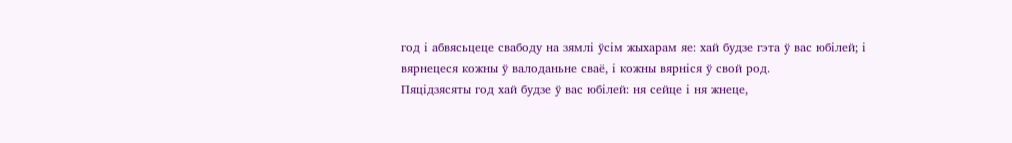год і абвясьцеце свабоду на зямлі ўсім жыхарам яе: хай будзе гэта ў вас юбілей; і вярнецеся кожны ў валоданьне сваё, і кожны вярніся ў свой род.
Пяцідзясяты год хай будзе ў вас юбілей: ня сейце і ня жнеце,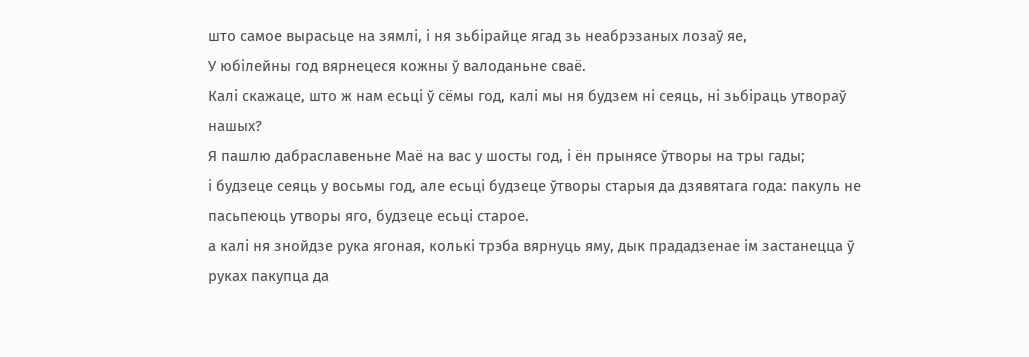што самое вырасьце на зямлі, і ня зьбірайце ягад зь неабрэзаных лозаў яе,
У юбілейны год вярнецеся кожны ў валоданьне сваё.
Калі скажаце, што ж нам есьці ў сёмы год, калі мы ня будзем ні сеяць, ні зьбіраць утвораў нашых?
Я пашлю дабраславеньне Маё на вас у шосты год, і ён прынясе ўтворы на тры гады;
і будзеце сеяць у восьмы год, але есьці будзеце ўтворы старыя да дзявятага года: пакуль не пасьпеюць утворы яго, будзеце есьці старое.
а калі ня знойдзе рука ягоная, колькі трэба вярнуць яму, дык прададзенае ім застанецца ў руках пакупца да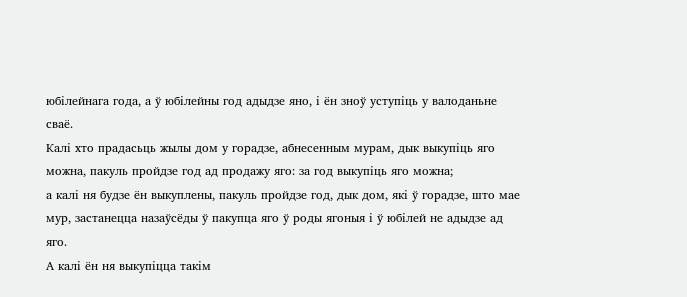юбілейнага года, а ў юбілейны год адыдзе яно, і ён зноў уступіць у валоданьне сваё.
Калі хто прадасьць жылы дом у горадзе, абнесенным мурам, дык выкупіць яго можна, пакуль пройдзе год ад продажу яго: за год выкупіць яго можна;
а калі ня будзе ён выкуплены, пакуль пройдзе год, дык дом, які ў горадзе, што мае мур, застанецца назаўсёды ў пакупца яго ў роды ягоныя і ў юбілей не адыдзе ад яго.
А калі ён ня выкупіцца такім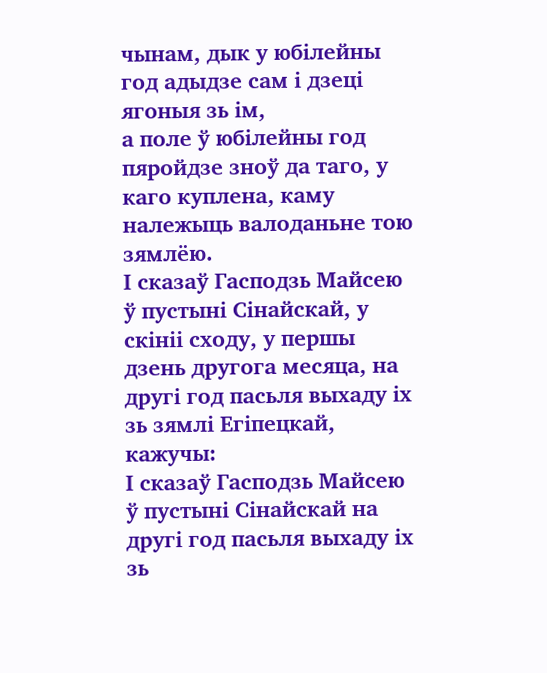чынам, дык у юбілейны год адыдзе сам і дзеці ягоныя зь ім,
а поле ў юбілейны год пяройдзе зноў да таго, у каго куплена, каму належыць валоданьне тою зямлёю.
І сказаў Гасподзь Майсею ў пустыні Сінайскай, у скініі сходу, у першы дзень другога месяца, на другі год пасьля выхаду іх зь зямлі Егіпецкай, кажучы:
І сказаў Гасподзь Майсею ў пустыні Сінайскай на другі год пасьля выхаду іх зь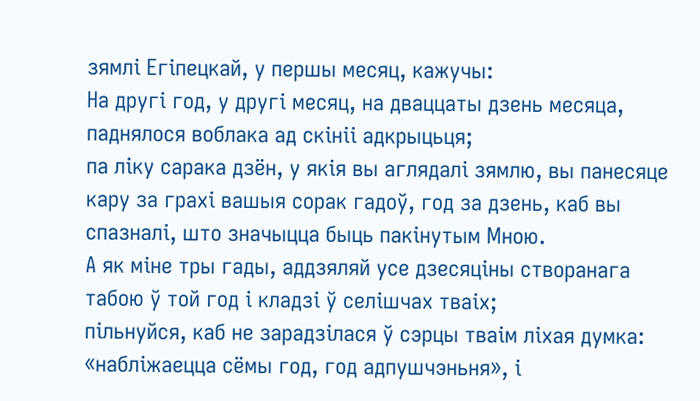зямлі Егіпецкай, у першы месяц, кажучы:
На другі год, у другі месяц, на дваццаты дзень месяца, паднялося воблака ад скініі адкрыцьця;
па ліку сарака дзён, у якія вы аглядалі зямлю, вы панесяце кару за грахі вашыя сорак гадоў, год за дзень, каб вы спазналі, што значыцца быць пакінутым Мною.
А як міне тры гады, аддзяляй усе дзесяціны створанага табою ў той год і кладзі ў селішчах тваіх;
пільнуйся, каб не зарадзілася ў сэрцы тваім ліхая думка: «набліжаецца сёмы год, год адпушчэньня», і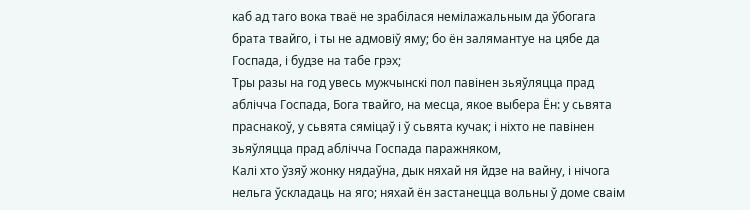каб ад таго вока тваё не зрабілася немілажальным да ўбогага брата твайго, і ты не адмовіў яму; бо ён залямантуе на цябе да Госпада, і будзе на табе грэх;
Тры разы на год увесь мужчынскі пол павінен зьяўляцца прад аблічча Госпада, Бога твайго, на месца, якое выбера Ён: у сьвята праснакоў, у сьвята сяміцаў і ў сьвята кучак; і ніхто не павінен зьяўляцца прад аблічча Госпада паражняком,
Калі хто ўзяў жонку нядаўна, дык няхай ня йдзе на вайну, і нічога нельга ўскладаць на яго; няхай ён застанецца вольны ў доме сваім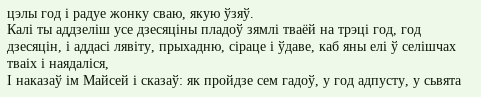цэлы год і радуе жонку сваю, якую ўзяў.
Калі ты аддзеліш усе дзесяціны пладоў зямлі тваёй на трэці год, год дзесяцін, і аддасі лявіту, прыхадню, сіраце і ўдаве, каб яны елі ў селішчах тваіх і наядаліся,
І наказаў ім Майсей і сказаў: як пройдзе сем гадоў, у год адпусту, у сьвята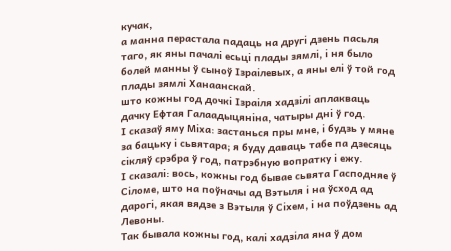кучак,
а манна перастала падаць на другі дзень пасьля таго, як яны пачалі есьці плады зямлі, і ня было болей манны ў сыноў Ізраілевых, а яны елі ў той год плады зямлі Ханаанскай.
што кожны год дочкі Ізраіля хадзілі аплакваць дачку Ефтая Галаадыцяніна, чатыры дні ў год.
І сказаў яму Міха: застанься пры мне, і будзь у мяне за бацьку і сьвятара; я буду даваць табе па дзесяць сікляў срэбра ў год, патрэбную вопратку і ежу.
І сказалі: вось, кожны год бывае сьвята Гасподняе ў Сіломе, што на поўначы ад Вэтыля і на ўсход ад дарогі, якая вядзе з Вэтыля ў Сіхем, і на поўдзень ад Левоны.
Так бывала кожны год, калі хадзіла яна ў дом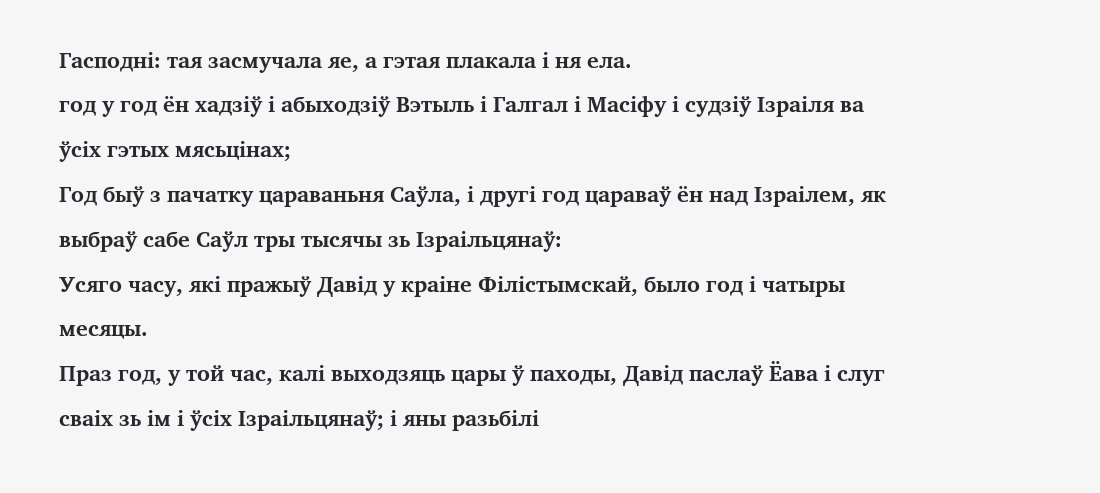Гасподні: тая засмучала яе, а гэтая плакала і ня ела.
год у год ён хадзіў і абыходзіў Вэтыль і Галгал і Масіфу і судзіў Ізраіля ва ўсіх гэтых мясьцінах;
Год быў з пачатку цараваньня Саўла, і другі год цараваў ён над Ізраілем, як выбраў сабе Саўл тры тысячы зь Ізраільцянаў:
Усяго часу, які пражыў Давід у краіне Філістымскай, было год і чатыры месяцы.
Праз год, у той час, калі выходзяць цары ў паходы, Давід паслаў Ёава і слуг сваіх зь ім і ўсіх Ізраільцянаў; і яны разьбілі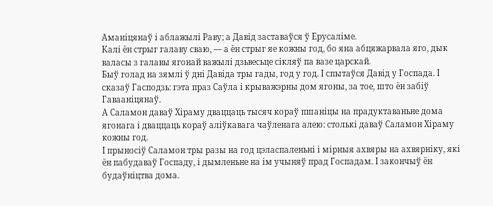Аманіцянаў і аблажылі Раву; а Давід заставаўся ў Ерусаліме.
Калі ён стрыг галаву сваю, — а ён стрыг яе кожны год, бо яна абцяжарвала яго, дык валасы з галавы ягонай важылі дзьвесьце сікляў па вазе царскай.
Быў голад на зямлі ў дні Давіда тры гады, год у год. І спытаўся Давід у Госпада. І сказаў Гасподзь: гэта праз Саўла і крыважэрны дом ягоны, за тое, што ён забіў Гавааніцянаў.
А Саламон даваў Хіраму дваццаць тысяч кораў пшаніцы на прадуктаваньне дома ягонага і дваццаць кораў аліўкавага чаўленага алею: столькі даваў Саламон Хіраму кожны год.
І прыносіў Саламон тры разы на год цэласпаленьні і мірныя ахвяры на ахвярніку, які ён пабудаваў Госпаду, і дымленьне на ім учыняў прад Госпадам. І закончыў ён будаўніцтва дома.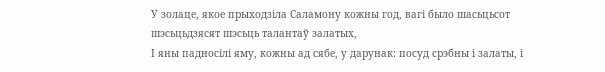У золаце, якое прыходзіла Саламону кожны год, вагі было шасьцьсот шэсьцьдзясят шэсьць талантаў залатых,
І яны падносілі яму, кожны ад сябе, у дарунак: посуд срэбны і залаты, і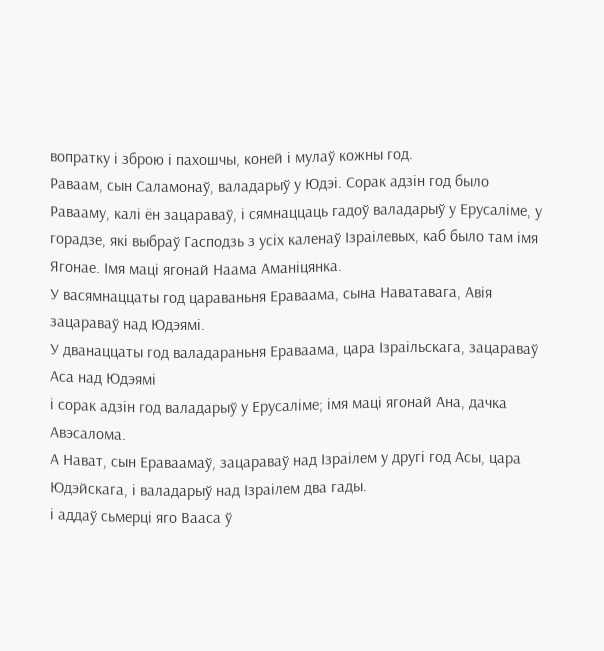вопратку і зброю і пахошчы, коней і мулаў кожны год.
Раваам, сын Саламонаў, валадарыў у Юдэі. Сорак адзін год было Равааму, калі ён зацараваў, і сямнаццаць гадоў валадарыў у Ерусаліме, у горадзе, які выбраў Гасподзь з усіх каленаў Ізраілевых, каб было там імя Ягонае. Імя маці ягонай Наама Аманіцянка.
У васямнаццаты год цараваньня Ераваама, сына Наватавага, Авія зацараваў над Юдэямі.
У дванаццаты год валадараньня Ераваама, цара Ізраільскага, зацараваў Аса над Юдэямі
і сорак адзін год валадарыў у Ерусаліме; імя маці ягонай Ана, дачка Авэсалома.
А Нават, сын Ераваамаў, зацараваў над Ізраілем у другі год Асы, цара Юдэйскага, і валадарыў над Ізраілем два гады.
і аддаў сьмерці яго Вааса ў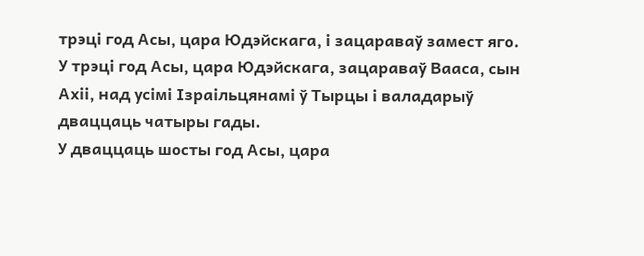трэці год Асы, цара Юдэйскага, і зацараваў замест яго.
У трэці год Асы, цара Юдэйскага, зацараваў Вааса, сын Ахіі, над усімі Ізраільцянамі ў Тырцы і валадарыў дваццаць чатыры гады.
У дваццаць шосты год Асы, цара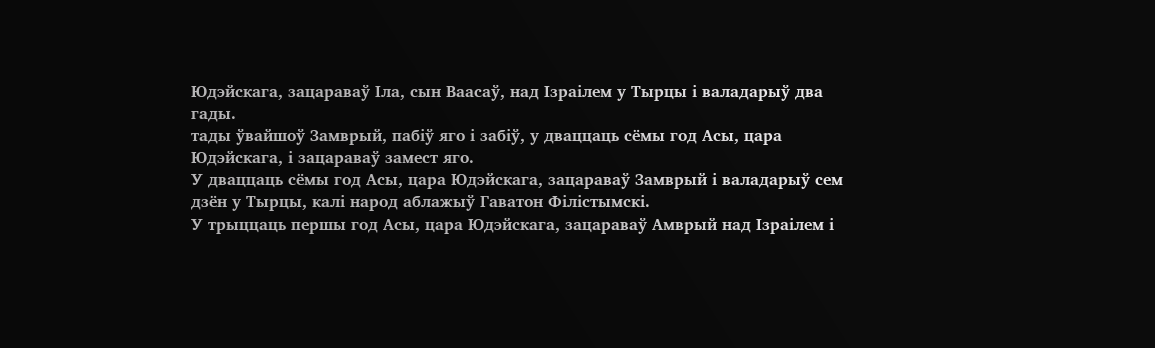Юдэйскага, зацараваў Іла, сын Ваасаў, над Ізраілем у Тырцы і валадарыў два гады.
тады ўвайшоў Замврый, пабіў яго і забіў, у дваццаць сёмы год Асы, цара Юдэйскага, і зацараваў замест яго.
У дваццаць сёмы год Асы, цара Юдэйскага, зацараваў Замврый і валадарыў сем дзён у Тырцы, калі народ аблажыў Гаватон Філістымскі.
У трыццаць першы год Асы, цара Юдэйскага, зацараваў Амврый над Ізраілем і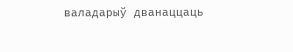валадарыў дванаццаць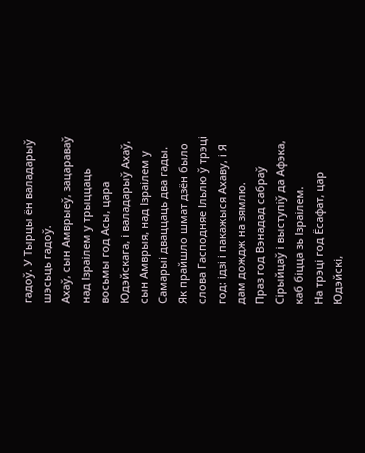гадоў. У Тырцы ён валадарыў шэсьць гадоў.
Ахаў, сын Амврыеў, зацараваў над Ізраілем у трыццаць восьмы год Асы, цара Юдэйскага, і валадарыў Ахаў, сын Амврыя, над Ізраілем у Самарыі дваццаць два гады.
Як прайшло шмат дзён было слова Гасподняе Ільлю ў трэці год: ідзі і пакажыся Ахаву, і Я дам дождж на зямлю.
Праз год Вэнадад сабраў Сірыйцаў і выступіў да Афэка, каб біцца зь Ізраілем.
На трэці год Ёсафат, цар Юдэйскі,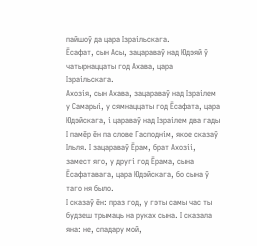пайшоў да цара Ізраільскага.
Ёсафат, сын Асы, зацараваў над Юдэяй ў чатырнаццаты год Ахава, цара Ізраільскага.
Ахозія, сын Ахава, зацараваў над Ізраілем у Самарыі, у сямнаццаты год Ёсафата, цара Юдэйскага, і цараваў над Ізраілем два гады
І памёр ён па слове Гасподнім, якое сказаў Ільля. І зацараваў Ёрам, брат Ахозіі, замест яго, у другі год Ёрама, сына Ёсафатавага, цара Юдэйскага, бо сына ў таго ня было.
І сказаў ён: праз год, у гэты самы час ты будзеш трымаць на руках сына. І сказала яна: не, спадару мой,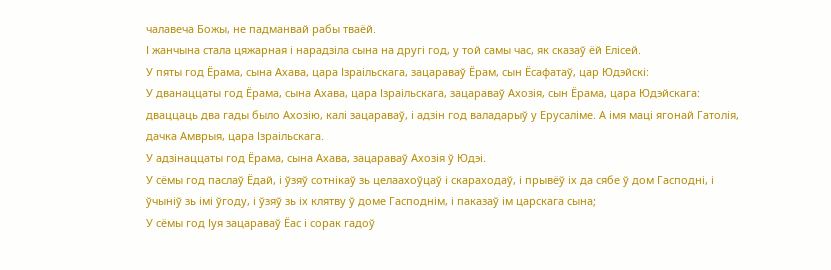чалавеча Божы, не падманвай рабы тваёй.
І жанчына стала цяжарная і нарадзіла сына на другі год, у той самы час, як сказаў ёй Елісей.
У пяты год Ёрама, сына Ахава, цара Ізраільскага, зацараваў Ёрам, сын Ёсафатаў, цар Юдэйскі:
У дванаццаты год Ёрама, сына Ахава, цара Ізраільскага, зацараваў Ахозія, сын Ёрама, цара Юдэйскага:
дваццаць два гады было Ахозію, калі зацараваў, і адзін год валадарыў у Ерусаліме. А імя маці ягонай Гатолія, дачка Амврыя, цара Ізраільскага.
У адзінаццаты год Ёрама, сына Ахава, зацараваў Ахозія ў Юдэі.
У сёмы год паслаў Ёдай, і ўзяў сотнікаў зь целаахоўцаў і скараходаў, і прывёў іх да сябе ў дом Гасподні, і ўчыніў зь імі ўгоду, і ўзяў зь іх клятву ў доме Гасподнім, і паказаў ім царскага сына;
У сёмы год Іуя зацараваў Ёас і сорак гадоў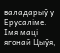валадарыў у Ерусаліме. Імя маці ягонай Цыўя,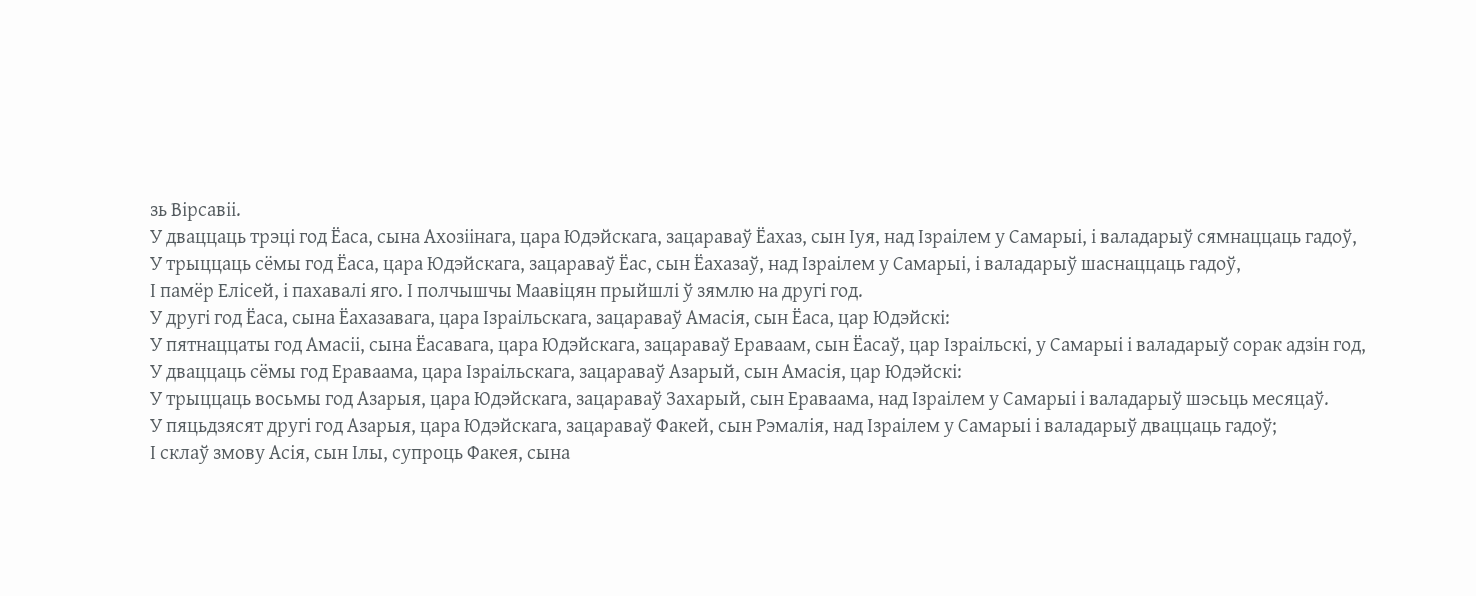зь Вірсавіі.
У дваццаць трэці год Ёаса, сына Ахозіінага, цара Юдэйскага, зацараваў Ёахаз, сын Іуя, над Ізраілем у Самарыі, і валадарыў сямнаццаць гадоў,
У трыццаць сёмы год Ёаса, цара Юдэйскага, зацараваў Ёас, сын Ёахазаў, над Ізраілем у Самарыі, і валадарыў шаснаццаць гадоў,
І памёр Елісей, і пахавалі яго. І полчышчы Маавіцян прыйшлі ў зямлю на другі год.
У другі год Ёаса, сына Ёахазавага, цара Ізраільскага, зацараваў Амасія, сын Ёаса, цар Юдэйскі:
У пятнаццаты год Амасіі, сына Ёасавага, цара Юдэйскага, зацараваў Ераваам, сын Ёасаў, цар Ізраільскі, у Самарыі і валадарыў сорак адзін год,
У дваццаць сёмы год Ераваама, цара Ізраільскага, зацараваў Азарый, сын Амасія, цар Юдэйскі:
У трыццаць восьмы год Азарыя, цара Юдэйскага, зацараваў Захарый, сын Ераваама, над Ізраілем у Самарыі і валадарыў шэсьць месяцаў.
У пяцьдзясят другі год Азарыя, цара Юдэйскага, зацараваў Факей, сын Рэмалія, над Ізраілем у Самарыі і валадарыў дваццаць гадоў;
І склаў змову Асія, сын Ілы, супроць Факея, сына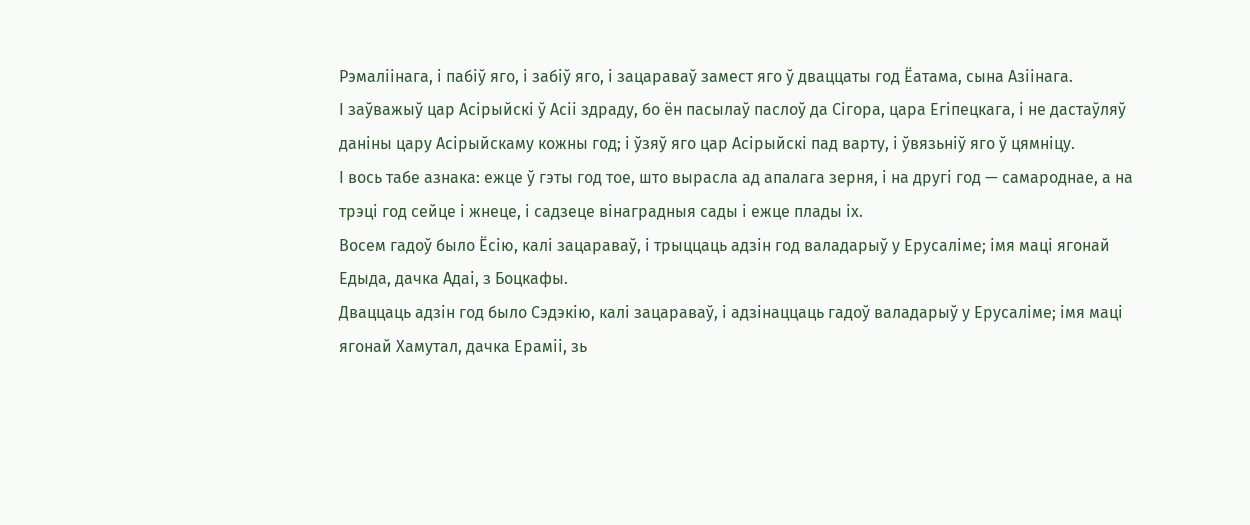Рэмаліінага, і пабіў яго, і забіў яго, і зацараваў замест яго ў дваццаты год Ёатама, сына Азіінага.
І заўважыў цар Асірыйскі ў Асіі здраду, бо ён пасылаў паслоў да Сігора, цара Егіпецкага, і не дастаўляў даніны цару Асірыйскаму кожны год; і ўзяў яго цар Асірыйскі пад варту, і ўвязьніў яго ў цямніцу.
І вось табе азнака: ежце ў гэты год тое, што вырасла ад апалага зерня, і на другі год — самароднае, а на трэці год сейце і жнеце, і садзеце вінаградныя сады і ежце плады іх.
Восем гадоў было Ёсію, калі зацараваў, і трыццаць адзін год валадарыў у Ерусаліме; імя маці ягонай Едыда, дачка Адаі, з Боцкафы.
Дваццаць адзін год было Сэдэкію, калі зацараваў, і адзінаццаць гадоў валадарыў у Ерусаліме; імя маці ягонай Хамутал, дачка Ераміі, зь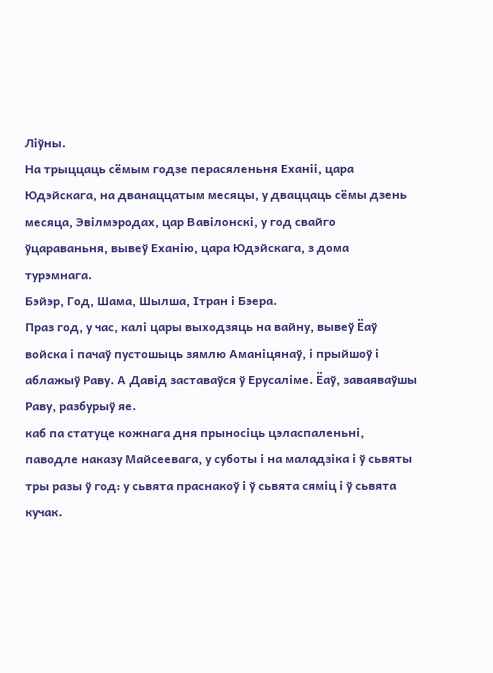Ліўны.
На трыццаць сёмым годзе перасяленьня Еханіі, цара Юдэйскага, на дванаццатым месяцы, у дваццаць сёмы дзень месяца, Эвілмэродах, цар Вавілонскі, у год свайго ўцараваньня, вывеў Еханію, цара Юдэйскага, з дома турэмнага.
Бэйэр, Год, Шама, Шылша, Ітран і Бэера.
Праз год, у час, калі цары выходзяць на вайну, вывеў Ёаў войска і пачаў пустошыць зямлю Аманіцянаў, і прыйшоў і аблажыў Раву. А Давід заставаўся ў Ерусаліме. Ёаў, заваяваўшы Раву, разбурыў яе.
каб па статуце кожнага дня прыносіць цэласпаленьні, паводле наказу Майсеевага, у суботы і на маладзіка і ў сьвяты тры разы ў год: у сьвята праснакоў і ў сьвята сяміц і ў сьвята кучак.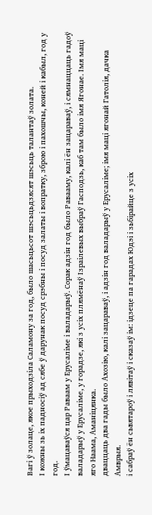Вагі ў золаце, якое прыходзіла Саламону за год, было шасьцьсот шэсьцьдзясят шэсьць талантаў золата.
І кожны зь іх падносіў ад сябе ў дарунак посуд срэбны і посуд залаты і вопратку, зброю і пахошчы, коней і кабыл, год у год.
І ўмацаваўся цар Раваам у Ерусаліме і валадарыў. Сорак адзін год было Равааму, калі ён зацараваў, і сямнаццаць гадоў валадарыў у Ерусаліме, у горадзе, які з усіх плямёнаў Ізраілевых выбраў Гасподзь, каб там было імя Ягонае. Імя маці яго Наама, Аманіцянка.
дваццаць два гады было Ахозію, калі зацараваў, і адзін год валадарыў у Ерусаліме; імя маці ягонай Гатолія, дачка Амврыя.
і сабраў ён сьвятароў і лявітаў і сказаў ім: ідзеце па гарадах Юдэі і зьбірайце з усіх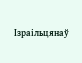Ізраільцянаў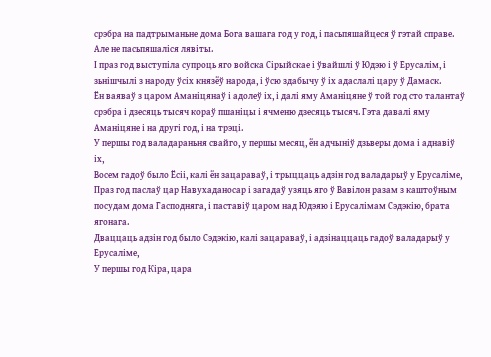срэбра на падтрыманьне дома Бога вашага год у год, і пасьпяшайцеся ў гэтай справе. Але не пасьпяшаліся лявіты.
І праз год выступіла супроць яго войска Сірыйскае і ўвайшлі ў Юдэю і ў Ерусалім, і зьнішчылі з народу ўсіх князёў народа, і ўсю здабычу ў іх адаслалі цару ў Дамаск.
Ён ваяваў з царом Аманіцянаў і адолеў іх, і далі яму Аманіцяне ў той год сто талантаў срэбра і дзесяць тысяч кораў пшаніцы і ячменю дзесяць тысяч. Гэта давалі яму Аманіцяне і на другі год, і на трэці.
У першы год валадараньня свайго, у першы месяц, ён адчыніў дзьверы дома і аднавіў іх,
Восем гадоў было Ёсіі, калі ён зацараваў, і трыццаць адзін год валадарыў у Ерусаліме,
Праз год паслаў цар Навухаданосар і загадаў узяць яго ў Вавілон разам з каштоўным посудам дома Гасподняга, і паставіў царом над Юдэяю і Ерусалімам Сэдэкію, брата ягонага.
Дваццаць адзін год было Сэдэкію, калі зацараваў, і адзінаццаць гадоў валадарыў у Ерусаліме,
У першы год Кіра, цара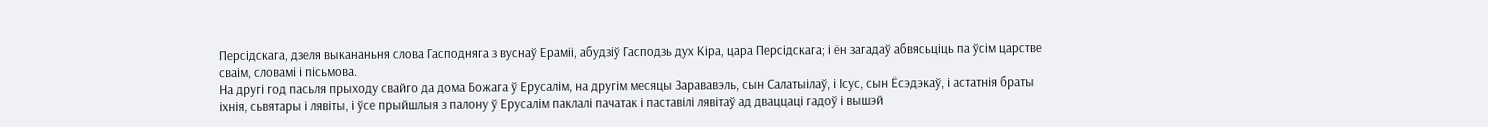Персідскага, дзеля выкананьня слова Гасподняга з вуснаў Ераміі, абудзіў Гасподзь дух Кіра, цара Персідскага; і ён загадаў абвясьціць па ўсім царстве сваім, словамі і пісьмова.
На другі год пасьля прыходу свайго да дома Божага ў Ерусалім, на другім месяцы Зарававэль, сын Салатыілаў, і Ісус, сын Ёсэдэкаў, і астатнія браты іхнія, сьвятары і лявіты, і ўсе прыйшлыя з палону ў Ерусалім паклалі пачатак і паставілі лявітаў ад дваццаці гадоў і вышэй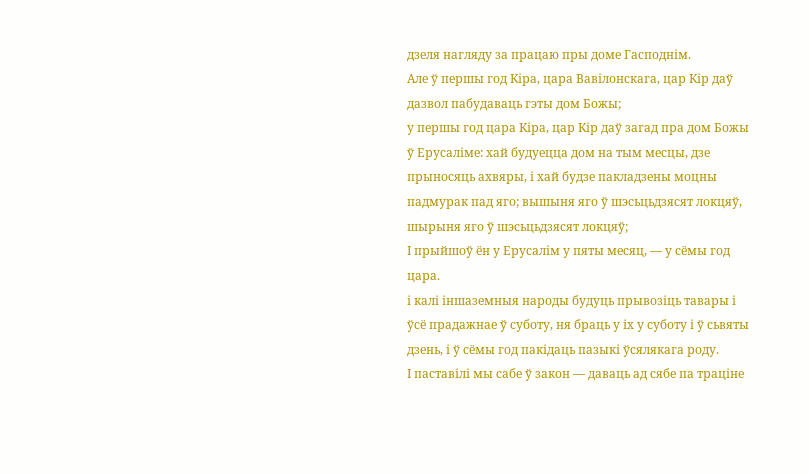дзеля нагляду за працаю пры доме Гасподнім.
Але ў першы год Кіра, цара Вавілонскага, цар Кір даў дазвол пабудаваць гэты дом Божы;
у першы год цара Кіра, цар Кір даў загад пра дом Божы ў Ерусаліме: хай будуецца дом на тым месцы, дзе прыносяць ахвяры, і хай будзе пакладзены моцны падмурак пад яго; вышыня яго ў шэсьцьдзясят локцяў, шырыня яго ў шэсьцьдзясят локцяў;
І прыйшоў ён у Ерусалім у пяты месяц, — у сёмы год цара.
і калі іншаземныя народы будуць прывозіць тавары і ўсё прадажнае ў суботу, ня браць у іх у суботу і ў сьвяты дзень, і ў сёмы год пакідаць пазыкі ўсялякага роду.
І паставілі мы сабе ў закон — даваць ад сябе па траціне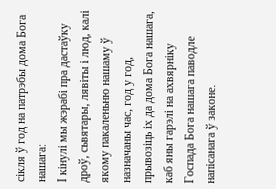сікля ў год на патрэбы дома Бога нашага:
І кінулі мы жэрабі пра дастаўку дроў, сьвятары, лявіты і люд, калі якому пакаленьню нашаму ў назначаны час, год у год, прывозіць іх да дома Бога нашага, каб яны гарэлі на ахвярніку Госпада Бога нашага паводле напісанага ў законе.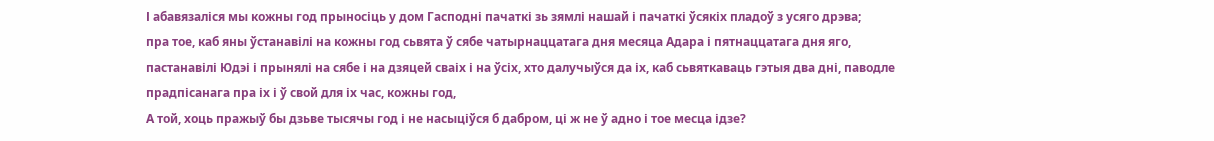І абавязаліся мы кожны год прыносіць у дом Гасподні пачаткі зь зямлі нашай і пачаткі ўсякіх пладоў з усяго дрэва;
пра тое, каб яны ўстанавілі на кожны год сьвята ў сябе чатырнаццатага дня месяца Адара і пятнаццатага дня яго,
пастанавілі Юдэі і прынялі на сябе і на дзяцей сваіх і на ўсіх, хто далучыўся да іх, каб сьвяткаваць гэтыя два дні, паводле прадпісанага пра іх і ў свой для іх час, кожны год,
А той, хоць пражыў бы дзьве тысячы год і не насыціўся б дабром, ці ж не ў адно і тое месца ідзе?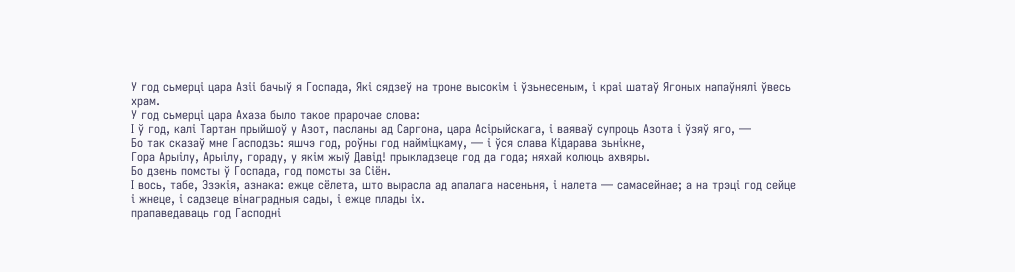У год сьмерці цара Азіі бачыў я Госпада, Які сядзеў на троне высокім і ўзьнесеным, і краі шатаў Ягоных напаўнялі ўвесь храм.
У год сьмерці цара Ахаза было такое прарочае слова:
І ў год, калі Тартан прыйшоў у Азот, пасланы ад Саргона, цара Асірыйскага, і ваяваў супроць Азота і ўзяў яго, —
Бо так сказаў мне Гасподзь: яшчэ год, роўны год найміцкаму, — і ўся слава Кідарава зьнікне,
Гора Арыілу, Арыілу, гораду, у якім жыў Давід! прыкладзеце год да года; няхай колюць ахвяры.
Бо дзень помсты ў Госпада, год помсты за Сіён.
І вось, табе, Эзэкія, азнака: ежце сёлета, што вырасла ад апалага насеньня, і налета — самасейнае; а на трэці год сейце і жнеце, і садзеце вінаградныя сады, і ежце плады іх.
прапаведаваць год Гасподні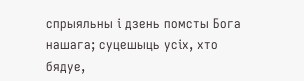спрыяльны і дзень помсты Бога нашага; суцешыць усіх, хто бядуе,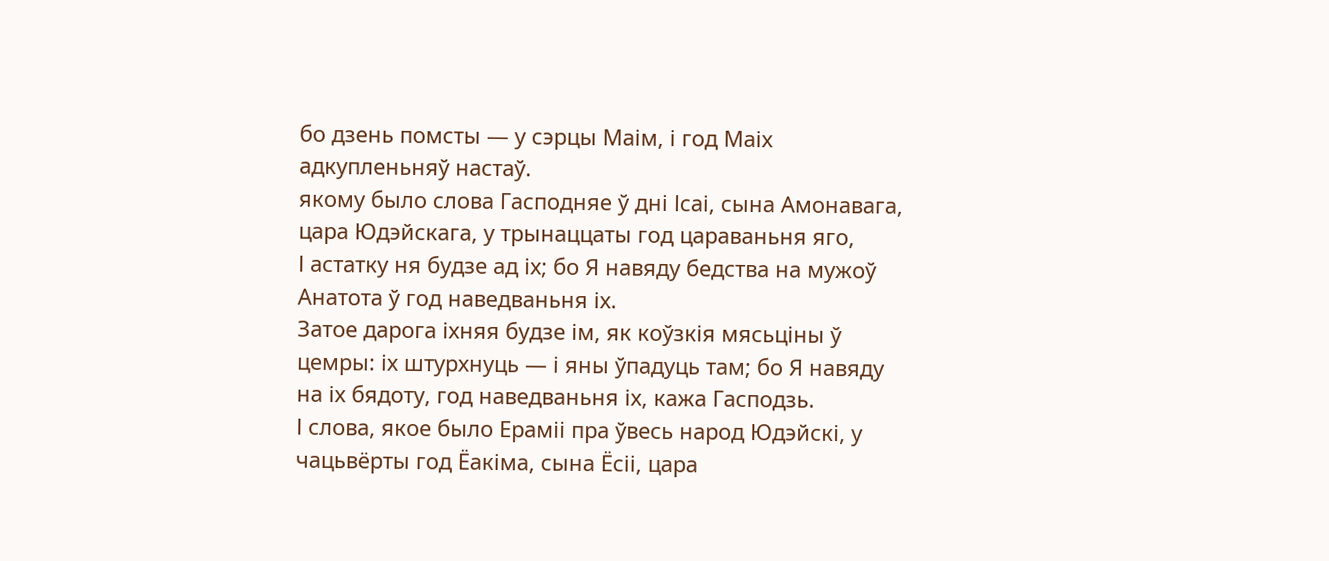бо дзень помсты — у сэрцы Маім, і год Маіх адкупленьняў настаў.
якому было слова Гасподняе ў дні Ісаі, сына Амонавага, цара Юдэйскага, у трынаццаты год цараваньня яго,
І астатку ня будзе ад іх; бо Я навяду бедства на мужоў Анатота ў год наведваньня іх.
Затое дарога іхняя будзе ім, як коўзкія мясьціны ў цемры: іх штурхнуць — і яны ўпадуць там; бо Я навяду на іх бядоту, год наведваньня іх, кажа Гасподзь.
І слова, якое было Ераміі пра ўвесь народ Юдэйскі, у чацьвёрты год Ёакіма, сына Ёсіі, цара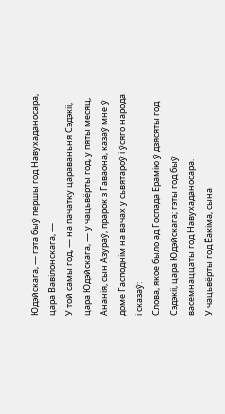Юдэйскага, — гэта быў першы год Навухаданосара, цара Вавілонскага, —
У той самы год, — на пачатку цараваньня Сэдэкіі, цара Юдэйскага, — у чацьвёрты год, у пяты месяц, Ананія, сын Азураў, прарок з Гаваона, казаў мне ў доме Гасподнім на вачах у сьвятароў і ўсяго народа і сказаў:
Слова, якое было ад Госпада Ерамію ў дзясяты год Сэдэкіі, цара Юдэйскага; гэты год быў васемнаццаты год Навухаданосара.
У чацьвёрты год Ёакіма, сына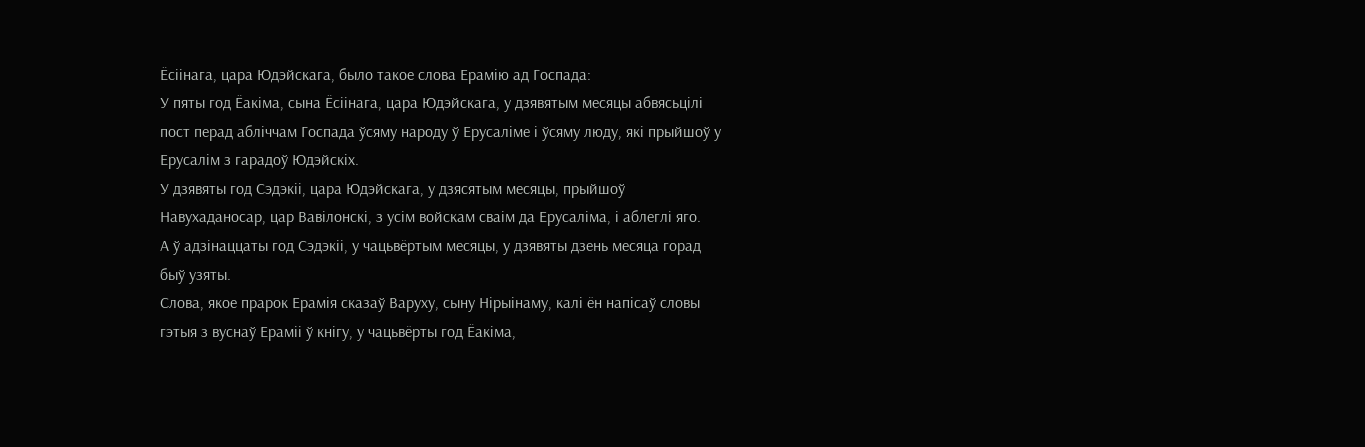Ёсіінага, цара Юдэйскага, было такое слова Ерамію ад Госпада:
У пяты год Ёакіма, сына Ёсіінага, цара Юдэйскага, у дзявятым месяцы абвясьцілі пост перад абліччам Госпада ўсяму народу ў Ерусаліме і ўсяму люду, які прыйшоў у Ерусалім з гарадоў Юдэйскіх.
У дзявяты год Сэдэкіі, цара Юдэйскага, у дзясятым месяцы, прыйшоў Навухаданосар, цар Вавілонскі, з усім войскам сваім да Ерусаліма, і аблеглі яго.
А ў адзінаццаты год Сэдэкіі, у чацьвёртым месяцы, у дзявяты дзень месяца горад быў узяты.
Слова, якое прарок Ерамія сказаў Варуху, сыну Нірыінаму, калі ён напісаў словы гэтыя з вуснаў Ераміі ў кнігу, у чацьвёрты год Ёакіма,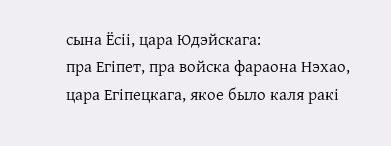сына Ёсіі, цара Юдэйскага:
пра Егіпет, пра войска фараона Нэхао, цара Егіпецкага, якое было каля ракі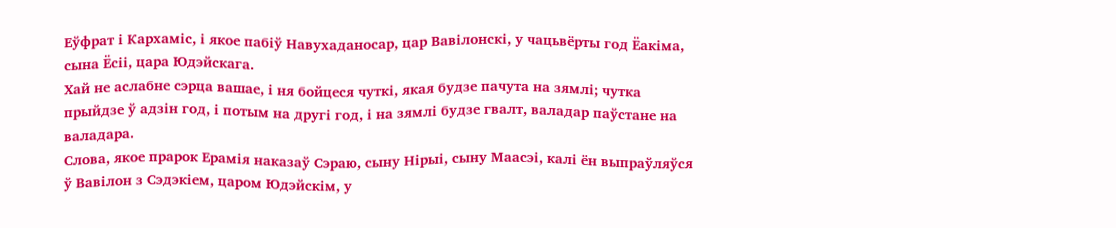Еўфрат і Кархаміс, і якое пабіў Навухаданосар, цар Вавілонскі, у чацьвёрты год Ёакіма, сына Ёсіі, цара Юдэйскага.
Хай не аслабне сэрца вашае, і ня бойцеся чуткі, якая будзе пачута на зямлі; чутка прыйдзе ў адзін год, і потым на другі год, і на зямлі будзе гвалт, валадар паўстане на валадара.
Слова, якое прарок Ерамія наказаў Сэраю, сыну Нірыі, сыну Маасэі, калі ён выпраўляўся ў Вавілон з Сэдэкіем, царом Юдэйскім, у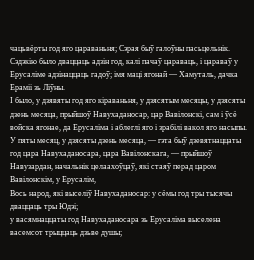чацьвёрты год яго цараваньня; Сэрая быў галоўны пасьцельнік.
Сэдэкію было дваццаць адзін год, калі пачаў цараваць, і цараваў у Ерусаліме адзінаццаць гадоў; імя маці ягонай — Хамуталь, дачка Ераміі зь Ліўны.
І было, у дзявяты год яго кіраваньня, у дзясятым месяцы, у дзясяты дзень месяца, прыйшоў Навухаданосар, цар Вавілонскі, сам і ўсё войска ягонае, да Ерусаліма і аблеглі яго і зрабілі вакол яго насыпы.
У пяты месяц, у дзясяты дзень месяца, — гэта быў дзевятнаццаты год цара Навухаданосара, цара Вавілонскага, — прыйшоў Навузардан, начальнік целаахоўцаў, які стаяў перад царом Вавілонскім, у Ерусалім,
Вось народ, які выселіў Навухаданосар: у сёмы год тры тысячы дваццаць тры Юдэі;
у васямнаццаты год Навухаданосара зь Ерусаліма выселена васемсот трыццаць дзьве душы;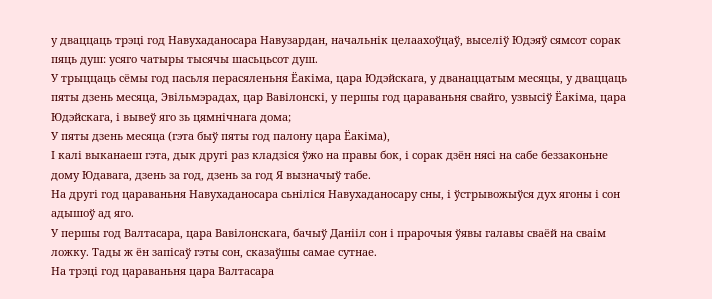у дваццаць трэці год Навухаданосара Навузардан, начальнік целаахоўцаў, выселіў Юдэяў сямсот сорак пяць душ: усяго чатыры тысячы шасьцьсот душ.
У трыццаць сёмы год пасьля перасяленьня Ёакіма, цара Юдэйскага, у дванаццатым месяцы, у дваццаць пяты дзень месяца, Эвільмэрадах, цар Вавілонскі, у першы год цараваньня свайго, узвысіў Ёакіма, цара Юдэйскага, і вывеў яго зь цямнічнага дома;
У пяты дзень месяца (гэта быў пяты год палону цара Ёакіма),
І калі выканаеш гэта, дык другі раз кладзіся ўжо на правы бок, і сорак дзён нясі на сабе беззаконьне дому Юдавага, дзень за год, дзень за год Я вызначыў табе.
На другі год цараваньня Навухаданосара сьніліся Навухаданосару сны, і ўстрывожыўся дух ягоны і сон адышоў ад яго.
У першы год Валтасара, цара Вавілонскага, бачыў Данііл сон і прарочыя ўявы галавы сваёй на сваім ложку. Тады ж ён запісаў гэты сон, сказаўшы самае сутнае.
На трэці год цараваньня цара Валтасара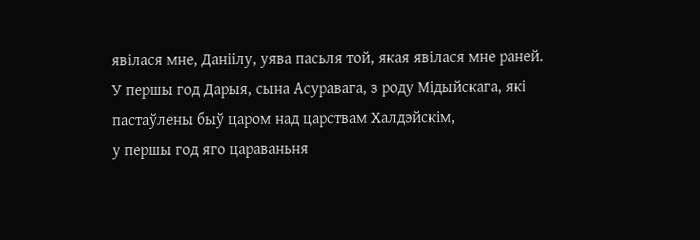явілася мне, Даніілу, уява пасьля той, якая явілася мне раней.
У першы год Дарыя, сына Асуравага, з роду Мідыйскага, які пастаўлены быў царом над царствам Халдэйскім,
у першы год яго цараваньня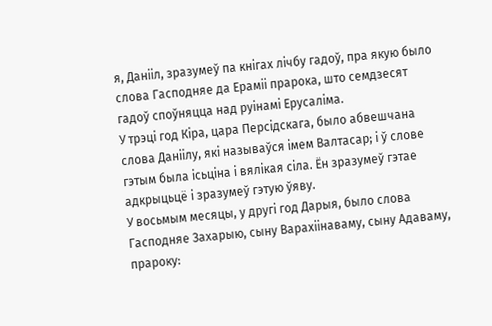я, Данііл, зразумеў па кнігах лічбу гадоў, пра якую было слова Гасподняе да Ераміі прарока, што семдзесят гадоў споўняцца над руінамі Ерусаліма.
У трэці год Кіра, цара Персідскага, было абвешчана слова Даніілу, які называўся імем Валтасар; і ў слове гэтым была ісьціна і вялікая сіла. Ён зразумеў гэтае адкрыцьцё і зразумеў гэтую ўяву.
У восьмым месяцы, у другі год Дарыя, было слова Гасподняе Захарыю, сыну Варахіінаваму, сыну Адаваму, прароку: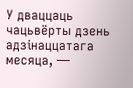У дваццаць чацьвёрты дзень адзінаццатага месяца, —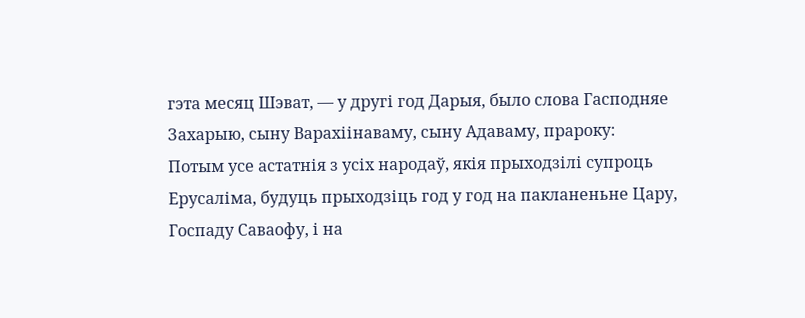гэта месяц Шэват, — у другі год Дарыя, было слова Гасподняе Захарыю, сыну Варахіінаваму, сыну Адаваму, прароку:
Потым усе астатнія з усіх народаў, якія прыходзілі супроць Ерусаліма, будуць прыходзіць год у год на пакланеньне Цару, Госпаду Саваофу, і на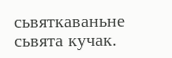сьвяткаваньне сьвята кучак.